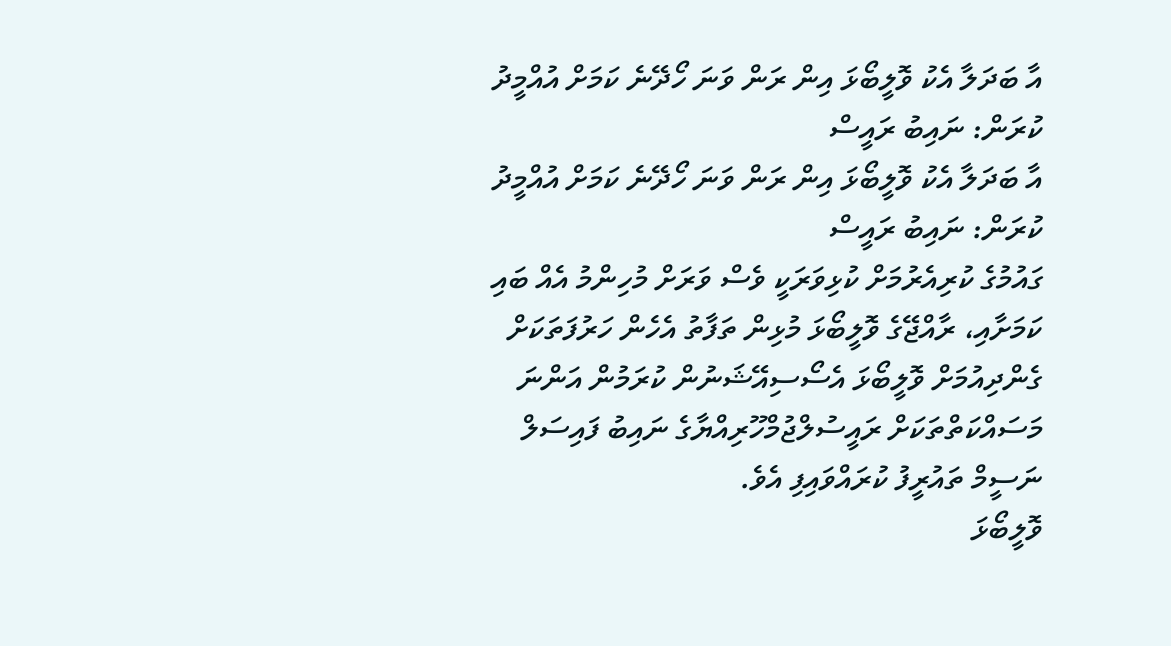އާ ބަދަލާ އެކު ވޮލީބޯޅަ އިން ރަން ވަނަ ހޯދޭނެ ކަމަށް އުއްމީދު ކުރަން: ނައިބު ރައީސް
އާ ބަދަލާ އެކު ވޮލީބޯޅަ އިން ރަން ވަނަ ހޯދޭނެ ކަމަށް އުއްމީދު ކުރަން: ނައިބު ރައީސް
ގައުމުގެ ކުރިއެރުމަށް ކުޅިވަރަކީ ވެސް ވަރަށް މުހިންމު އެއް ބައި ކަމަށާއި، ރާއްޖޭގެ ވޮލީބޯޅަ މުޅިން ތަފާތު އެހެން ހަރުފަތަކަށް ގެންދިއުމަށް ވޮލީބޯޅަ އެސޯސިއޭޝަނުން ކުރަމުން އަންނަ މަސައްކަތްތަކަށް ރައީސުލްޖުމްހޫރިއްޔާގެ ނައިބު ފައިސަލް ނަސީމް ތައުރީފު ކުރައްވައިފި އެވެ.
ވޮލީބޯޅަ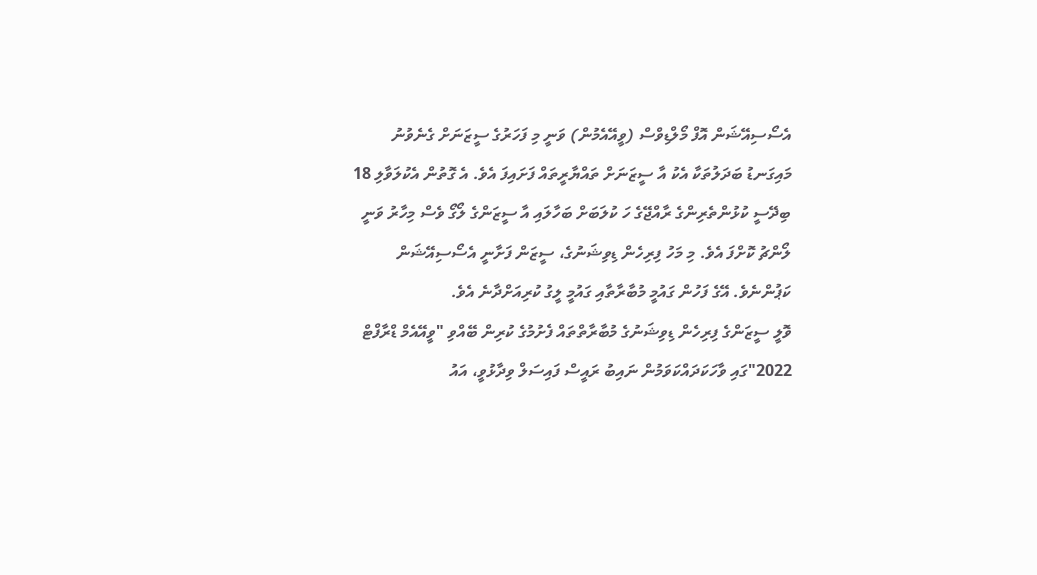އެސޯސިއޭޝަން އޮފް މޯލްޑިވްސް (ވީއޭއެމުން) ވަނީ މި ފަހަރުގެ ސީޒަނަށް ގެނެވުނު މައިގަނޑު ބަދަލުތަކާ އެކު އާ ސީޒަނަށް ތައްޔާރީތައް ފަށައިފަ އެވެ. އެ ގޮތުން އެކުލަވާލި 18 ބިދޭސީ ކުޅުންތެރިންގެ ރާއްޖޭގެ ހަ ކުލަބަށް ބަހާލައި އާ ސީޒަންގެ ލޯގޯ ވެސް މިހާރު ވަނީ ލޯންޗު ކޮށްފަ އެވެ. މި މަހު ފިރިހެން ޑިވިޝަނުގެ، ސީޒަން ފަށާނީ އެސޯސިއޭޝަން ކަޕުންނެވެ. އޭގެ ފަހުން ގައުމީ މުބާރާތާއި ގައުމީ ލީގު ކުރިއަށްދާނެ އެވެ.
ވޮލީ ސީޒަންގެ ފިރިހެން ޑިވިޝަނުގެ މުބާރާތްތައް ފެށުމުގެ ކުރިން ބޭއްވި "ވީއޭއެމް ޑްރާފްޓް 2022"ގައި ވާހަކަދައްކަވަމުން ނައިބު ރައީސް ފައިސަލް ވިދާޅުވީ، އައު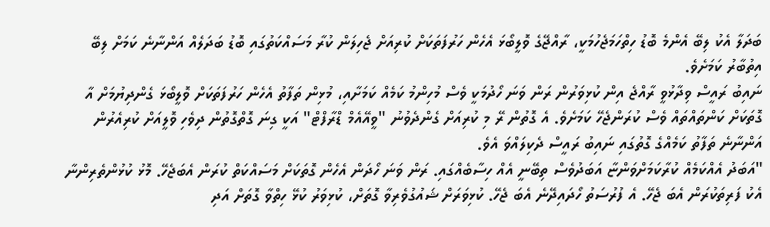ބަދަލާ އެކު ލިބޭ އެންމެ ބޮޑު ހިތްހަމަޖެހުމަކީ، ރާއްޖޭގެ ވޮލީބޯޅަ އެހެން ހަރުފަތަކަށް ކުރިއަށް ޖެހިލަން ކުރާ މަސައްކަތުގައި ބޮޑު ބަދަލެއް އަންނާނެ ކަމަށް ލިބޭ އިތުބާރު ކަމަށެވެ.
ނައިބު ރައީސް ވިދާޅުވީ ރާއްޖެ އިން ކުޅިވަރުން ރަން ވަނަ ހޯދުމަކީ ވެސް މުހިންމު ކަމެއް ކަމަށާއި، މުޅިން ތަފާތު އެހެން ހަރުފަތަކަށް ވޮލީބޯޅަ ގެންދިޔުމަށް އާ ގޮތަކަށް ކަންތައްތައް ވެސް ކުރަންޖެހޭ ކަމަށެވެ. އެ ގޮތުން ރޭ މި ކުރިއަށް ގެންދެވުނު "ވީއޭއެމް ޑްރާފްޓް" އަކީ ގިނަ ގޮތްގޮތުން ދިވެހި ވޮލީއަށް ކުރިއެރުން އަންނާނެ ތަފާތު ކަމެއްގެ ގޮތުގައި ނައިބު ރައީސް ދެކިލައްވަ އެވެ.
"އަބަދު އެއްކަމެއް ކުރާކަމަށްވަންޏާ އަބަދުވެސް ތިބޭނީ އެއް ހިސާބެއްގައި. ރަން ވަނަ ހޯދަން އެހެން ގޮތަކަށް މަސައްކަތް ކުރަން އެބަޖެހޭ. މޮޅު ކުޅުންތެރިންނާ އެކު ފަރިތަކުރަން އެބަ ޖެހޭ. އެ ފުރުސަތު ހޯދައިދޭނެ އެބަ ޖެހޭ. ކުޅިވަރަށް ޝައުގުވެރިވާ ގޮތަށް، ކުޅިވަރު ކުޅޭ ހިތްވާ ގޮތަށް އަދި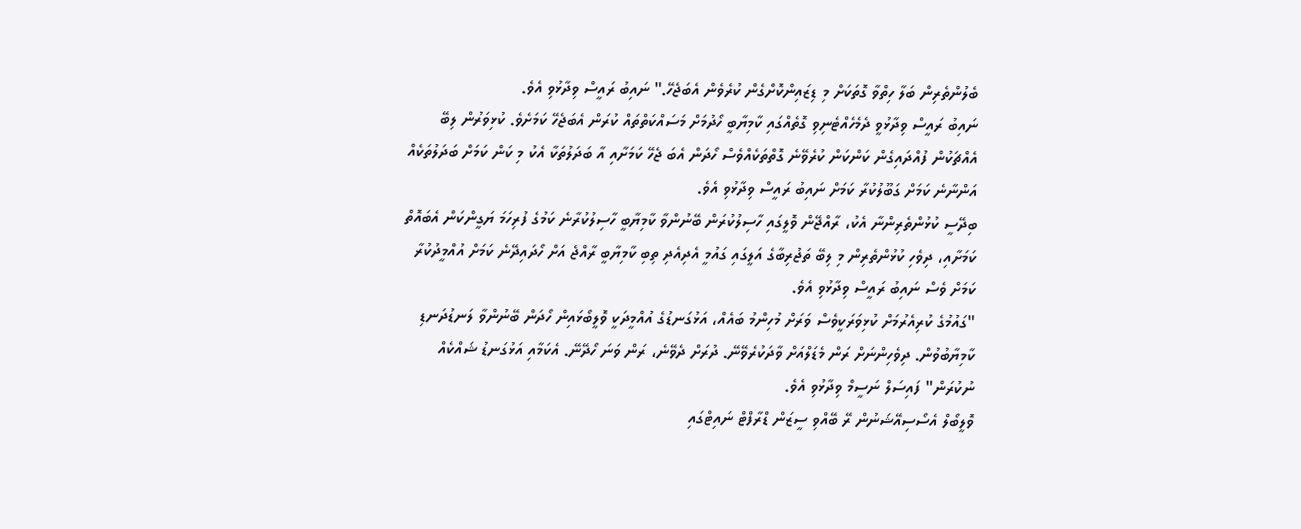ބެލުންތެރިން ބަލާ ހިތްވާ ގޮތަކަށް މި ޑިޒައިންކޮށްގެން ކުރެވެން އެބަޖެހޭ." ނައިބު ރައީސް ވިދާޅުވި އެވެ.
ނައިބު ރައީސް ވިދާޅުވީ ދެމެހެއްޓެނިވި ގޮތެއްގައި ކާމިޔާބީ ހޯދުމަށް މަސައްކަތްތައް ކުރަން އެބަޖެހޭ ކަމަށެވެ. ކުޅިވަރުން ލިބޭ އެއްޗަކުން ފުއްދައިގެން ކަންކަން ކުރެވޭނެ ގޮތްތަކެއްވެސް ހޯދަން އެބަ ޖެހޭ ކަމަށާއި އާ ބަދަލުތަކާ އެކު މި ކަން ކަމަށް ބަދަލުތަކެއް އަންނާނެ ކަމަށް ގަބޫލުކުރާ ކަމަށް ނައިބު ރައީސް ވިދާޅުވި އެވެ.
ބިދޭސީ ކުޅުންތެރިންނާ އެކު، ރާއްޖޭން ވޮލީގައި ހާސިލުކުރަން ބޭނުންވާ ކާމިޔާބީ ހާސިލުކުރާނެ ކަމުގެ ފުރިހަމަ ޔަގީންކަން އެބައޮތް ކަމަށާއި، ދިވެހި ކުޅުންތެރިން މި ލިބޭ ތަޖުރިބާގެ އަލީގައި ގައުމީ އެދިއެދި ތިބި ކާމިޔާބީ ރާއްޖެ އަށް ހޯދައިދޭނެ ކަމަށް އުއްމީދުކުރާ ކަމަށް ވެސް ނައިބު ރައީސް ވިދާޅުވި އެވެ.
"ގައުމުގެ ކުރިއެރުމަށް ކުޅިވަރަކީވެސް ވަރަށް މުހިންމު ބައެއް، އަޅުގަނޑުގެ އުއްމީދަކީ ވޮލީބޯޅައިން ހޯދަން ބޭނުންވާ ލަނޑުދަނޑި ކާމިޔާބުވުން. ދިވެހިންނަށް ރަން މެޑަލްއަށް ވާދަކުރެވޭނޭ. ދުރަށް ދެވޭނެ، ރަން ވަނަ ހޯދޭނޭ. އެކަމާއި އަޅުގަނޑު ޝައްކެއް ނުކުރަން" ފައިސަލް ނަސީމް ވިދާޅުވި އެވެ.
ވޮލީބޯލް އެސޯސިއޭޝަނުން ރޭ ބޭއްވި ސީޒަން ޑްރާފްޓް ނައިޓްގައި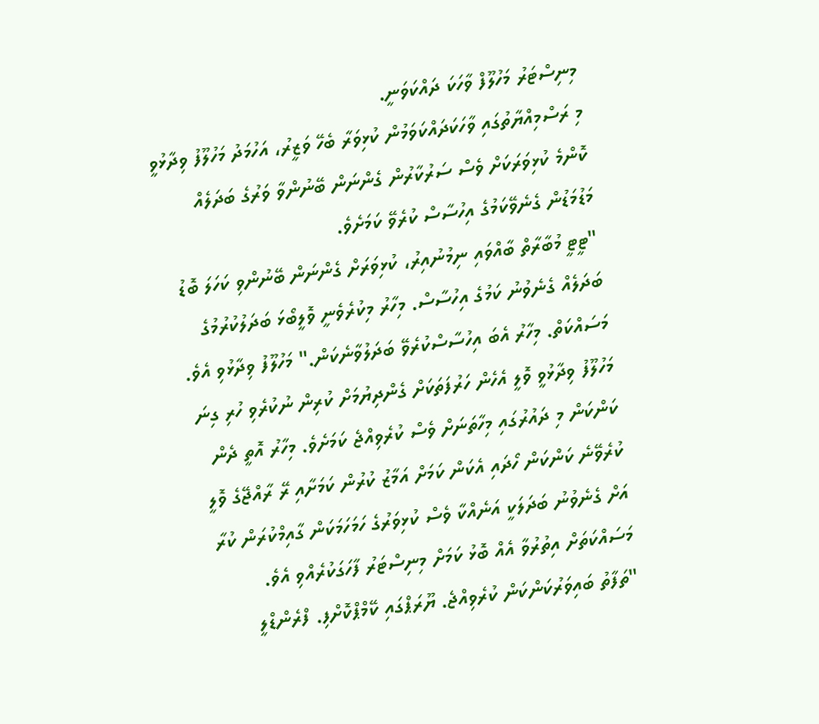މިނިސްޓަރު މަހުލޫފް ވާހަކަ ދައްކަވަނީ.
މި ރަސްމިއްޔާތުގައި ވާހަކަދައްކަވަމުން ކުޅިވަރާ ބެހޭ ވަޒީރު، އަހުމަދު މަހުލޫފު ވިދާޅުވީ ކޮންމެ ކުޅިވަރަކަށް ވެސް ސަރުކާރުން ގެންނަން ބޭނުންވާ ވަރުގެ ބަދަލެއް މަޑުމަޑުން ގެނެވޭކަމުގެ އިހުސާސް ކުރެވޭ ކަމަށެވެ.
"ޓީޓީ މުބާރާތް ބާއްވައި ނިމުނުއިރު، ކުޅިވަރަށް ގެންނަން ބޭނުންވި ކަހަލަ ބޮޑު ބަދަލެއް ގެނެވުނު ކަމުގެ އިހުސާސް. މިހާރު މިކުރެވެނީ ވޮލީބޯޅަ ބަދަލުކުރުމުގެ މަސައްކަތް. މިހާރު އެބަ އިހުސާސްކުރެވޭ ބަދަލުވާނެކަން." މަހުލޫފު ވިދާޅުވި އެވެ.
މަހުލޫފު ވިދާޅުވީ ވޮލީ އެހެން ހަރުފަތަކަށް ގެންދިޔުމަށް ކުރިން ނުކުރެވި ހުރި ގިނަ ކަންކަން މި ދައުރުގައި މިހާތަނަށް ވެސް ކުރެވިއްޖެ ކަމަށެވެ. މިހާރު އޮތީ ދެން ކުރެވޭނެ ކަންކަން ހޯދައި އެކަން ކަމަށް އަމާޒު ކުރުން ކަމަށާއި ރޭ ރާއްޖޭގެ ވޮލީ އަށް ގެނެވުނު ބަދަލަކީ އަނެއްކާ ވެސް ކުޅިވަރުގެ ހަމަހަމަކަން ގާއިމްކުރަން ކުރާ މަސައްކަތަށް އިތުރުވާ އެއް ބޮޅު ކަމަށް މިނިސްޓަރު ފާހަގަކުރެއްވި އެވެ.
"ތަފާތު ބައިވަރުކަންކަން ކުރެވިއްޖެ. ޔޫރަޕްގައި ކޭމްޕްކޮށްފި. ފްރެންޑްލީ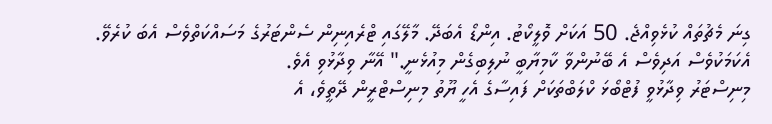ގިނަ މެޗުތައް ކުޅެވިއްޖެ. 50 އަކަށް ވޮލީކޯޓު. އިންޑޯ އެބަދޭ. މާލޭގައި ޓްރެއިނިން ސެންޓަރުގެ މަސައްކަތްވެސް އެބަ ކުރެވޭ. އެކަމަކުވެސް އަދިވެސް އެ ބޭނުންވާ ކާމިޔާބީ ނުލިބިގެން މިއުޅެނީ." އޭނާ ވިދާޅުވި އެވެ.
މިނިސްޓަރު ވިދާޅުވީ ފުޓްބޯޅަ ކްލަބްތަކަށް ފައިސާގެ އެހީ ޔޫތު މިނިސްޓްރީން ދޭތީވެ، އެ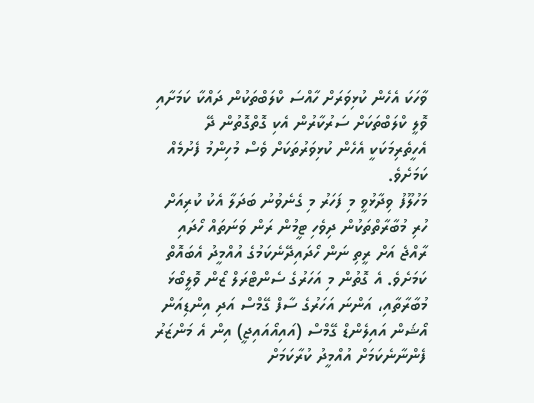ވާހަކަ އެހެން ކުޅިވަރަށް ހާއްސަ ކްލަބްތަކުން ދައްކާ ކަމަށާއި ވޮލީ ކްލަބްތަކަށް ސަރުކާރުން އެކި ގޮތްގޮތުން ދޭ އެހީތެރިމަކަކީ އެހެން ކުޅިވަރުތަކަށް ވެސް މުހިންމު ފެށުމެއް ކަމަށެވެ.
މަހުލޫފު ވިދާޅުވީ މި ފަހަރު މި ގެނެވުނު ބަދަލާ އެކު ކުރިއަށް ހުރި މުބާރާތްތަކުން ދިވެހި ޓީމުން ރަން ވަނަތައް ހޯދައި ރާއްޖެ އަށް ރީތި ނަން ހޯދައިދޭނެކަމުގެ އުއްމީދު އެބައޮތް ކަމަށެވެ. އެ ގޮތުން މި އަހަރުގެ ސެންޓްރަލް ޒޯން ވޮލީބޯޅަ މުބާރާތާއި، އަންނަ އަހަރުގެ ސާފް ގޭމްސް އަދި އިންޑިއަން އޯޝަން އައިލެންޑް ގޭމްސް (އައިއޯއައިޖީ) އިން އެ މަންޒަރު ފެންނާނެކަމަށް އުއްމީދު ކުރާކަމަށް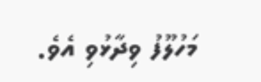މަހުލޫފު ވިދާޅުވި އެވެ.